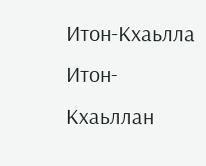Итон-Кхаьлла
Итон-Кхаьллан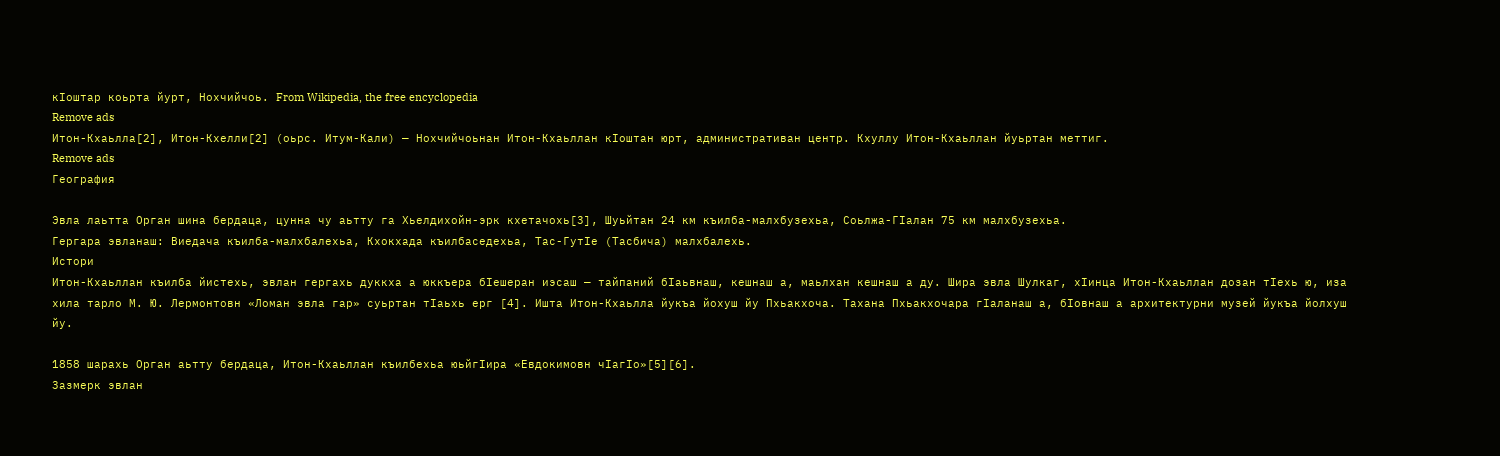кӀоштар коьрта йурт, Нохчийчоь. From Wikipedia, the free encyclopedia
Remove ads
Итон-Кхаьлла[2], Итон-Кхелли[2] (оьрс. Итум-Кали) — Нохчийчоьнан Итон-Кхаьллан кIоштан юрт, административан центр. Кхуллу Итон-Кхаьллан йуьртан меттиг.
Remove ads
География

Эвла лаьтта Орган шина бердаца, цунна чу аьтту га Хьелдихойн-эрк кхетачохь[3], Шуьйтан 24 км къилба-малхбузехьа, Соьлжа-ГӀалан 75 км малхбузехьа.
Гергара эвланаш: Виедача къилба-малхбалехьа, Кхокхада къилбаседехьа, Тас-ГутӀе (Тасбича) малхбалехь.
Истори
Итон-Кхаьллан къилба йистехь, эвлан гергахь дуккха а юккъера бӀешеран иэсаш — тайпаний бӀаьвнаш, кешнаш а, маьлхан кешнаш а ду. Шира эвла Шулкаг, хӀинца Итон-Кхаьллан дозан тӀехь ю, иза хила тарло М. Ю. Лермонтовн «Ломан эвла гар» суьртан тӀаьхь ерг [4]. Ишта Итон-Кхаьлла йукъа йохуш йу Пхьакхоча. Тахана Пхьакхочара гӀаланаш а, бӀовнаш а архитектурни музей йукъа йолхуш йу.

1858 шарахь Орган аьтту бердаца, Итон-Кхаьллан къилбехьа юьйгӀира «Евдокимовн чӀагӀо»[5][6].
Зазмерк эвлан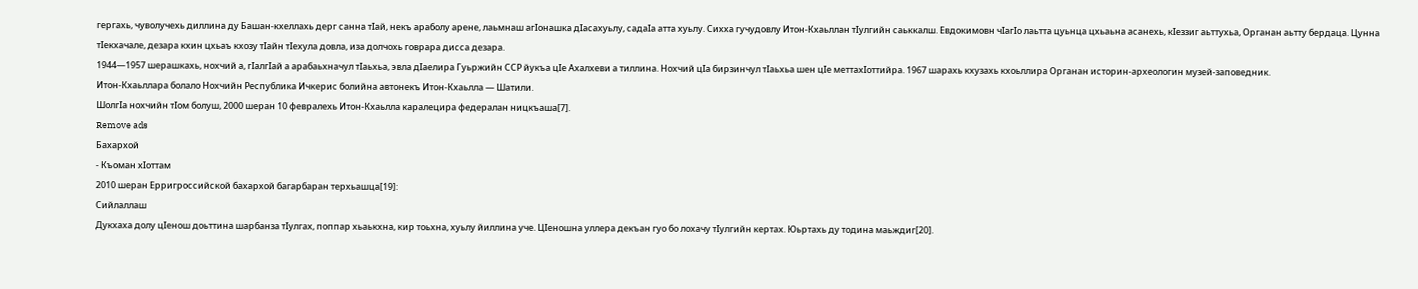гергахь, чуволучехь диллина ду Башан-кхеллахь дерг санна тӀай, некъ араболу арене, лаьмнаш агӀонашка дӀасахуьлу, садаӀа атта хуьлу. Сихха гучудовлу Итон-Кхаьллан тӀулгийн саьккалш. Евдокимовн чӀагӀо лаьтта цуьнца цхьаьна асанехь, кӀеззиг аьттухьа, Органан аьтту бердаца. Цунна тӀекхачале, дезара кхин цхьаъ кхозу тӀайн тӀехула довла, иза долчохь говрара дисса дезара.
1944—1957 шерашкахь, нохчий а, гӀалгӀай а арабаьхначул тӀаьхьа, эвла дӀаелира Гуьржийн ССР йукъа цӀе Ахалхеви а тиллина. Нохчий цӀа бирзинчул тӀаьхьа шен цӀе меттахӀоттийра. 1967 шарахь кхузахь кхоьллира Органан историн-археологин музей-заповедник.
Итон-Кхаьллара болало Нохчийн Республика Ичкерис болийна автонекъ Итон-Кхаьлла — Шатили.
ШолгӀа нохчийн тӀом болуш, 2000 шеран 10 февралехь Итон-Кхаьлла каралецира федералан ницкъаша[7].
Remove ads
Бахархой
- Къоман хӀоттам
2010 шеран Ерригроссийской бахархой багарбаран терхьашца[19]:
Сийлаллаш
Дукхаха долу цӀенош доьттина шарбанза тӀулгах, поппар хьаькхна, кир тоьхна, хуьлу йиллина уче. ЦӀеношна уллера декъан гуо бо лохачу тӀулгийн кертах. Юьртахь ду тодина маьждиг[20].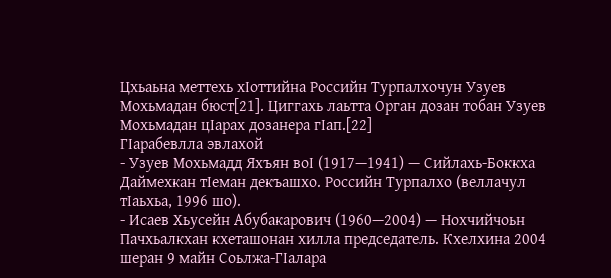Цхьаьна меттехь хӀоттийна Российн Турпалхочун Узуев Мохьмадан бюст[21]. Циггахь лаьтта Орган дозан тобан Узуев Мохьмадан цӀарах дозанера гӀап.[22]
ГӀарабевлла эвлахой
- Узуев Мохьмадд Яхъян воӀ (1917—1941) — Сийлахь-Боккха Даймехкан тӀеман декъашхо. Российн Турпалхо (веллачул тӀаьхьа, 1996 шо).
- Исаев Хьусейн Абубакарович (1960—2004) — Нохчийчоьн Пачхьалкхан кхеташонан хилла председатель. Кхелхина 2004 шеран 9 майн Соьлжа-ГӀалара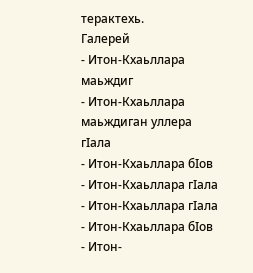терактехь.
Галерей
- Итон-Кхаьллара маьждиг
- Итон-Кхаьллара маьждиган уллера гӀала
- Итон-Кхаьллара бӀов
- Итон-Кхаьллара гӀала
- Итон-Кхаьллара гӀала
- Итон-Кхаьллара бӀов
- Итон-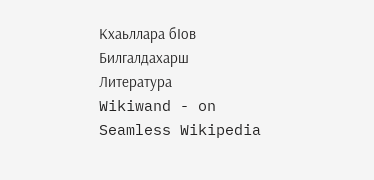Кхаьллара бӀов
Билгалдахарш
Литература
Wikiwand - on
Seamless Wikipedia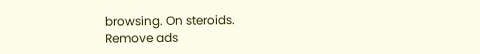browsing. On steroids.
Remove ads